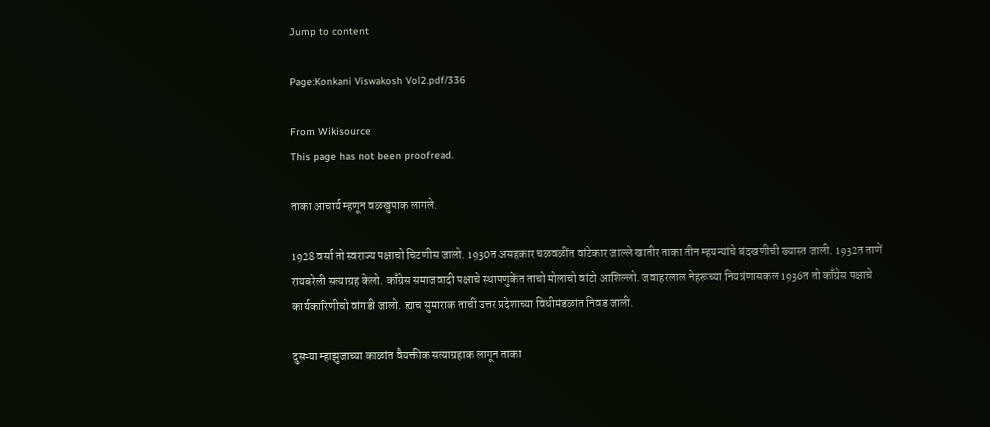Jump to content

Page:Konkani Viswakosh Vol2.pdf/336

From Wikisource
This page has not been proofread.

ताका आचार्य म्हणून वळखुपाक लागले.

1928 वर्सा तो स्वराज्य पक्षाचो चिटणीस जालो. 1930त असहकार चळवळींत वांटेकार जाल्ले खातीर ताका तीन म्हयन्यांचे बंदखणीची ख्यास्त जाली. 1932त ताणें रायबरेली सत्याग्रह केलो. काँग्रेस समाजवादी पक्षाचे स्थापणुकेंत ताचो मोलाचो वांटो आशिल्लो. जवाहरलाल नेहरूच्या नियत्रंणासकल 1936त तो काँग्रेस पक्षाचे कार्यकारिणीचो वांगडी जालो. ह्याच सुमाराक ताची उत्तर प्रदेशाच्या विधीमंडळांत निवड जाली.

दुसऱ्या म्हाझुजाच्या काळांत वैयक्तीक सत्याग्रहाक लागून ताका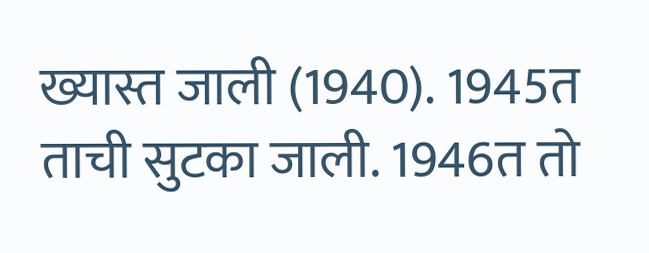ख्यास्त जाली (1940). 1945त ताची सुटका जाली. 1946त तो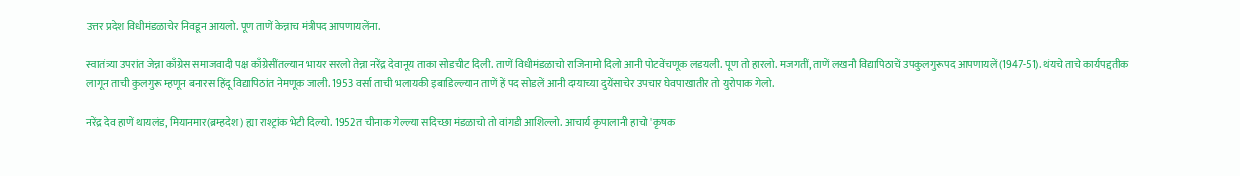उत्तर प्रदेश विधीमंडळाचेर निवडून आयलो. पूण ताणें केन्नाच मंत्रीपद आपणायलेंना.

स्वातंत्र्या उपरांत जेन्ना काँग्रेस समाजवादी पक्ष काँग्रेसींतल्यान भायर सरलो तेन्ना नरेंद्र देवानूय ताका सोडचीट दिली. ताणें विधीमंडळाचो राजिनामो दिलो आनी पोटवेंचणूक लडयली. पूण तो हारलो. मजगतीं, ताणें लखनौ विद्यापिठाचें उपकुलगुरूपद आपणायलें (1947-51). थंयचे ताचे कार्यपद्दतीक लागून ताची कुलगुरू म्हणून बनारस हिंदू विद्यापिठांत नेमणूक जाली. 1953 वर्सा ताची भलायकी इबाडिल्ल्यान ताणें हें पद सोडलें आनी दम्याच्या दुयेंसाचेर उपचार घेवपाखातीर तो युरोपाक गेलो.

नरेंद्र देव हाणें थायलंड, मियानमार(ब्रम्हदेश) ह्या राश्ट्रांक भेटी दिल्यो. 1952त चीनाक गेल्ल्या सदिच्छा मंडळाचो तो वांगडी आशिल्लो. आचार्य कृपालानी हाचो 'कृषक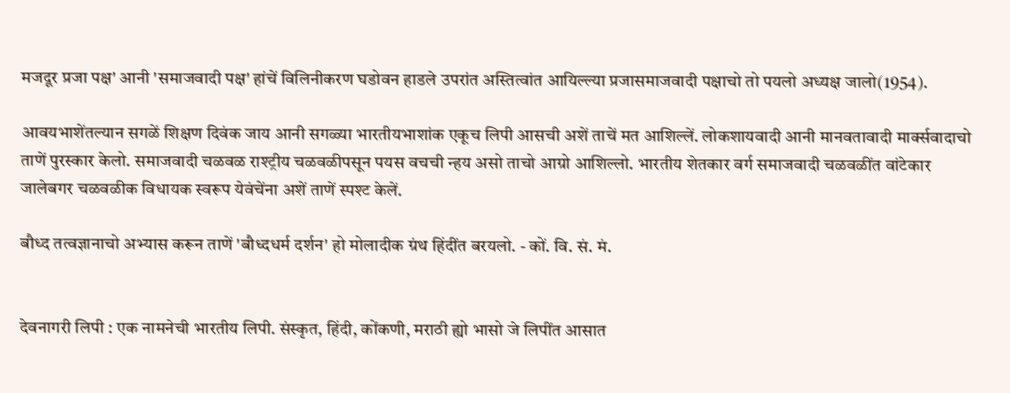मजदूर प्रजा पक्ष' आनी 'समाजवादी पक्ष' हांचें विलिनीकरण घडोवन हाडले उपरांत अस्तित्वांत आयिल्ल्या प्रजासमाजवादी पक्षाचो तो पयलो अध्यक्ष जालो(1954).

आवयभाशेंतल्यान सगळें शिक्षण दिवंक जाय आनी सगळ्या भारतीयभाशांक एकूच लिपी आसची अशें ताचें मत आशिल्लें. लोकशायवादी आनी मानवतावादी मार्क्सवादाचो ताणें पुरस्कार केलो. समाजवादी चळवळ राश्ट्रीय चळवळीपसून पयस वचची न्हय असो ताचो आग्रो आशिल्लो. भारतीय शेतकार वर्ग समाजवादी चळवळींत वांटेकार जालेबगर चळवळीक विधायक स्वरूप येवंचेंना अशें ताणें स्पश्ट केलें.

बौध्द तत्वज्ञानाचो अभ्यास करून ताणें 'बौध्दधर्म दर्शन' हो मोलादीक ग्रंथ हिंदींत बरयलो. - कों. वि. सं. मं.


देवनागरी लिपी : एक नामनेची भारतीय लिपी. संस्कृत, हिंदी, कोंकणी, मराठी ह्यो भासो जे लिपींत आसात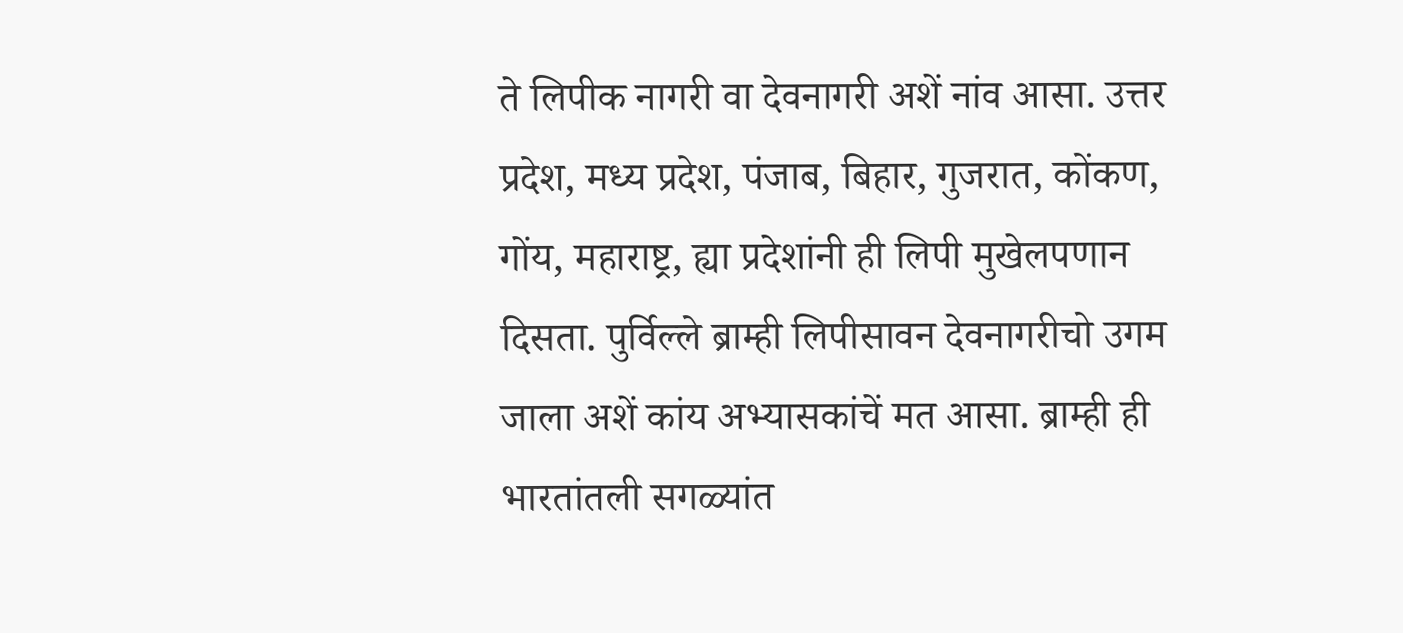ते लिपीक नागरी वा देवनागरी अशें नांव आसा. उत्तर प्रदेश, मध्य प्रदेश, पंजाब, बिहार, गुजरात, कोंकण, गोंय, महाराष्ट्र, ह्या प्रदेशांनी ही लिपी मुखेलपणान दिसता. पुर्विल्ले ब्राम्ही लिपीसावन देवनागरीचो उगम जाला अशें कांय अभ्यासकांचें मत आसा. ब्राम्ही ही भारतांतली सगळ्यांत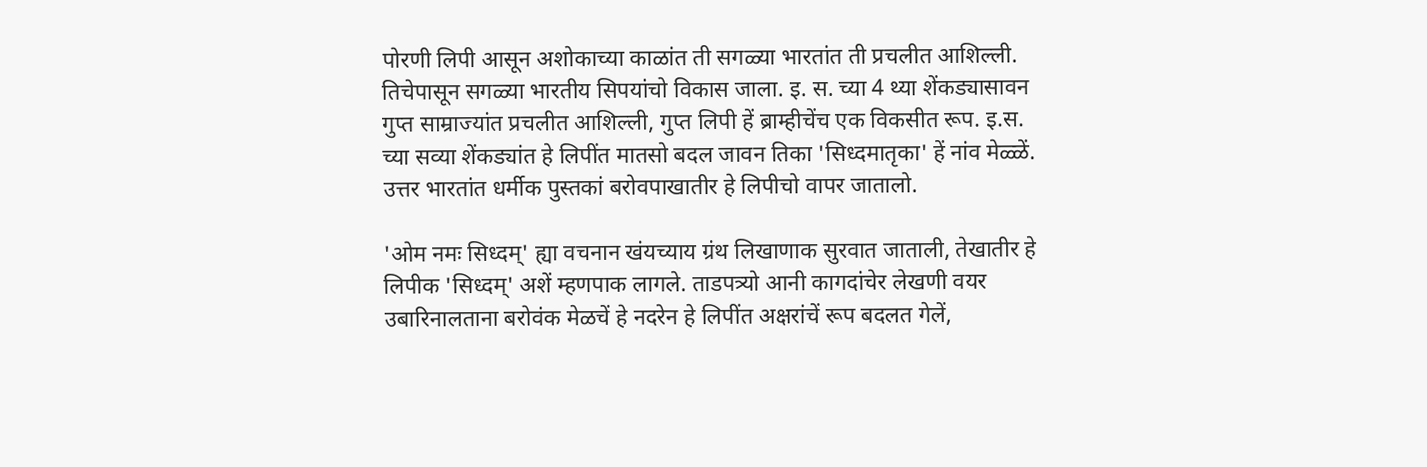पोरणी लिपी आसून अशोकाच्या काळांत ती सगळ्या भारतांत ती प्रचलीत आशिल्ली. तिचेपासून सगळ्या भारतीय सिपयांचो विकास जाला. इ. स. च्या 4 थ्या शेंकड्यासावन गुप्त साम्राज्यांत प्रचलीत आशिल्ली, गुप्त लिपी हें ब्राम्हीचेंच एक विकसीत रूप. इ.स. च्या सव्या शेंकड्यांत हे लिपींत मातसो बदल जावन तिका 'सिध्दमातृका' हें नांव मेळ्ळें. उत्तर भारतांत धर्मीक पुस्तकां बरोवपाखातीर हे लिपीचो वापर जातालो.

'ओम नमः सिध्दम्' ह्या वचनान खंयच्याय ग्रंथ लिखाणाक सुरवात जाताली, तेखातीर हे लिपीक 'सिध्दम्' अशें म्हणपाक लागले. ताडपत्र्यो आनी कागदांचेर लेखणी वयर उबारिनालताना बरोवंक मेळचें हे नदरेन हे लिपींत अक्षरांचें रूप बदलत गेलें,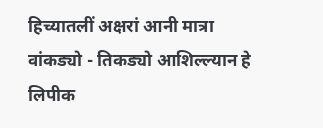हिच्यातलीं अक्षरां आनी मात्रा वांकड्यो - तिकड्यो आशिल्ल्यान हे लिपीक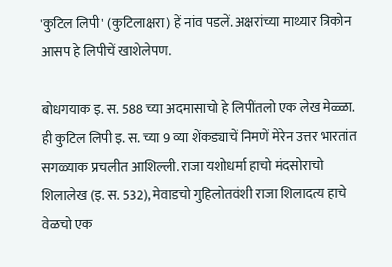'कुटिल लिपी' (कुटिलाक्षरा) हें नांव पडलें. अक्षरांच्या माथ्यार त्रिकोन आसप हे लिपीचें खाशेलेपण.

बोधगयाक इ. स. 588 च्या अदमासाचो हे लिपींतलो एक लेख मेळ्ळा. ही कुटिल लिपी इ. स. च्या 9 व्या शेंकड्याचें निमणें मेरेन उत्तर भारतांत सगळ्याक प्रचलीत आशिल्ली. राजा यशोधर्मा हाचो मंदसोराचो शिलालेख (इ. स. 532), मेवाडचो गुहिलोतवंशी राजा शिलादत्य हाचे वेळचो एक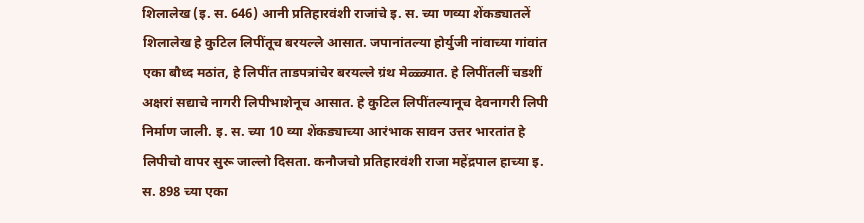शिलालेख (इ. स. 646) आनी प्रतिहारवंशी राजांचे इ. स. च्या णव्या शेंकड्यातलें शिलालेख हे कुटिल लिपींतूच बरयल्ले आसात. जपानांतल्या होर्युजी नांवाच्या गांवांत एका बौध्द मठांत, हे लिपींत ताडपत्रांचेर बरयल्ले ग्रंथ मेळ्ळ्यात. हे लिपींतलीं चडशीं अक्षरां सद्याचे नागरी लिपीभाशेनूच आसात. हे कुटिल लिपींतल्यानूच देवनागरी लिपी निर्माण जाली. इ. स. च्या 10 व्या शेंकड्याच्या आरंभाक सावन उत्तर भारतांत हे लिपीचो वापर सुरू जाल्लो दिसता. कनौजचो प्रतिहारवंशी राजा महेंद्रपाल हाच्या इ. स. 898 च्या एका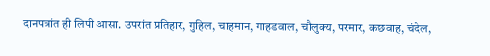दानपत्रांत ही लिपी आसा. उपरांत प्रतिहार, गुहिल, चाहमान, गाहडवाल, चौलुक्य, परमार, कछवाह, चंदेल,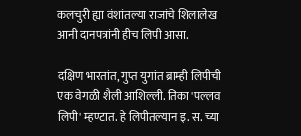कलचुरी ह्या वंशांतल्या राजांचे शिलालेख आनी दानपत्रांनी हीच लिपी आसा.

दक्षिण भारतांत, गुप्त युगांत ब्राम्ही लिपीची एक वेगळी शैली आशिल्ली. तिका 'पल्लव लिपी' म्हण्टात. हे लिपीतल्यान इ. स. च्या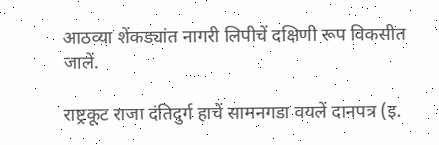आठव्या शेंकड्यांत नागरी लिपीचें दक्षिणी रूप विकसीत जालें.

राष्ट्रकूट राजा दंतिदुर्ग हाचें सामनगडा वयलें दानपत्र (इ.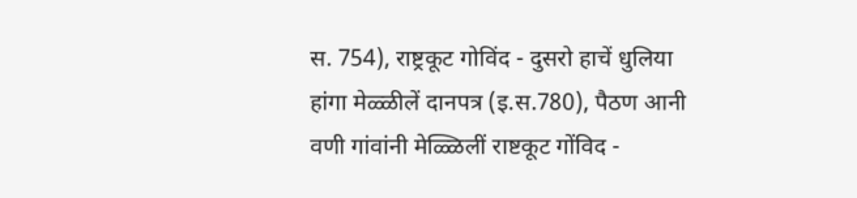स. 754), राष्ट्रकूट गोविंद - दुसरो हाचें धुलिया हांगा मेळ्ळीलें दानपत्र (इ.स.780), पैठण आनी वणी गांवांनी मेळ्ळिलीं राष्टकूट गोंविद -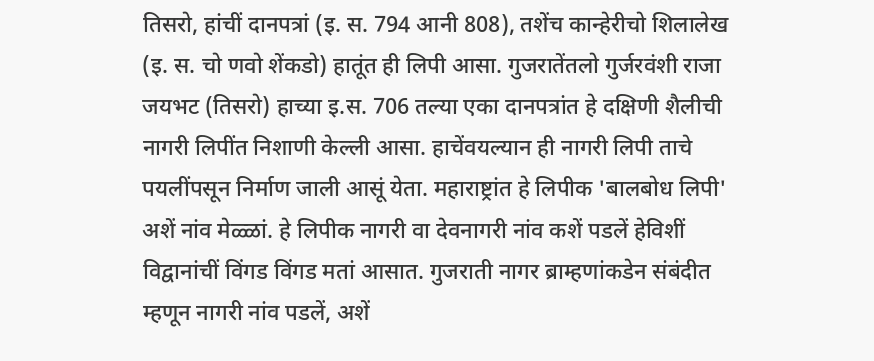तिसरो, हांचीं दानपत्रां (इ. स. 794 आनी 808), तशेंच कान्हेरीचो शिलालेख (इ. स. चो णवो शेंकडो) हातूंत ही लिपी आसा. गुजरातेंतलो गुर्जरवंशी राजा जयभट (तिसरो) हाच्या इ.स. 706 तल्या एका दानपत्रांत हे दक्षिणी शैलीची नागरी लिपींत निशाणी केल्ली आसा. हाचेंवयल्यान ही नागरी लिपी ताचे पयलींपसून निर्माण जाली आसूं येता. महाराष्ट्रांत हे लिपीक 'बालबोध लिपी' अशें नांव मेळ्ळां. हे लिपीक नागरी वा देवनागरी नांव कशें पडलें हेविशीं विद्वानांचीं विंगड विंगड मतां आसात. गुजराती नागर ब्राम्हणांकडेन संबंदीत म्हणून नागरी नांव पडलें, अशें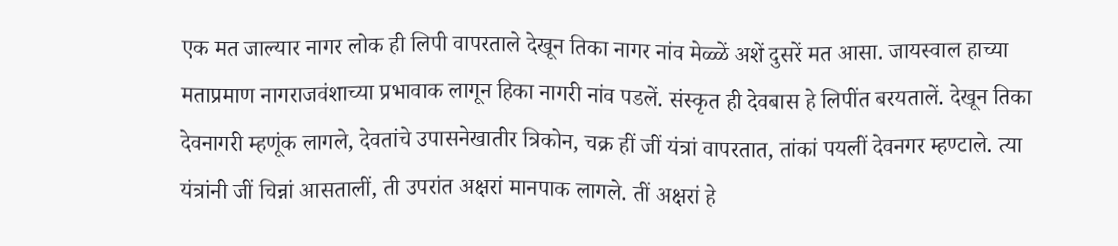एक मत जाल्यार नागर लोक ही लिपी वापरताले देखून तिका नागर नांव मेळ्ळें अशें दुसरें मत आसा. जायस्वाल हाच्या मताप्रमाण नागराजवंशाच्या प्रभावाक लागून हिका नागरी नांव पडलें. संस्कृत ही देवबास हे लिपींत बरयतालें. देखून तिका देवनागरी म्हणूंक लागले, देवतांचे उपासनेखातीर त्रिकोन, चक्र हीं जीं यंत्रां वापरतात, तांकां पयलीं देवनगर म्हण्टाले. त्या यंत्रांनी जीं चिन्नां आसतालीं, ती उपरांत अक्षरां मानपाक लागले. तीं अक्षरां हे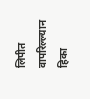लिपीत वापरिल्ल्यान हिका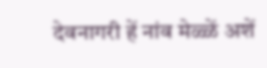देवनागरी हें नांव मेळ्ळें अशें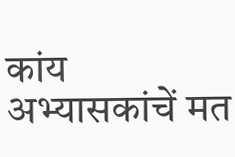कांय अभ्यासकांचें मत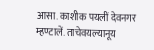आसा. काशीक पयलीं देवनगर म्हण्टालें. ताचेवयल्यानूय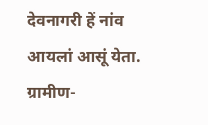देवनागरी हें नांव आयलां आसूं येता. ग्रामीण-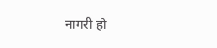नागरी हो